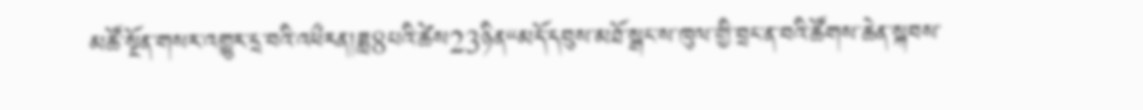མཚོ་སྔོན་གསར་འགྱུར་དྲ་བའི་འཕྀརན།ཟླ8པའི་ཚེས23ཉིན“མདོ་དབུས་མཐོ་སྒང་ས་ཁུལ་གྱི་བྲང་ན་བའི་ཚོགས་ཆེན་སྐབས་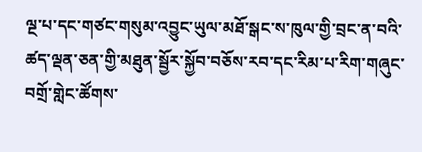ལྔ་པ་དང་གཙང་གསུམ་འབྱུང་ཡུལ་མཐོ་སྒང་ས་ཁུལ་གྱི་བྲང་ན་བའི་ཚད་ལྡན་ཅན་གྱི་མཐུན་སྦྱོར་སྐྱོབ་བཅོས་རབ་དང་རིམ་པ་རིག་གཞུང་བགྲོ་གླེང་ཚོགས་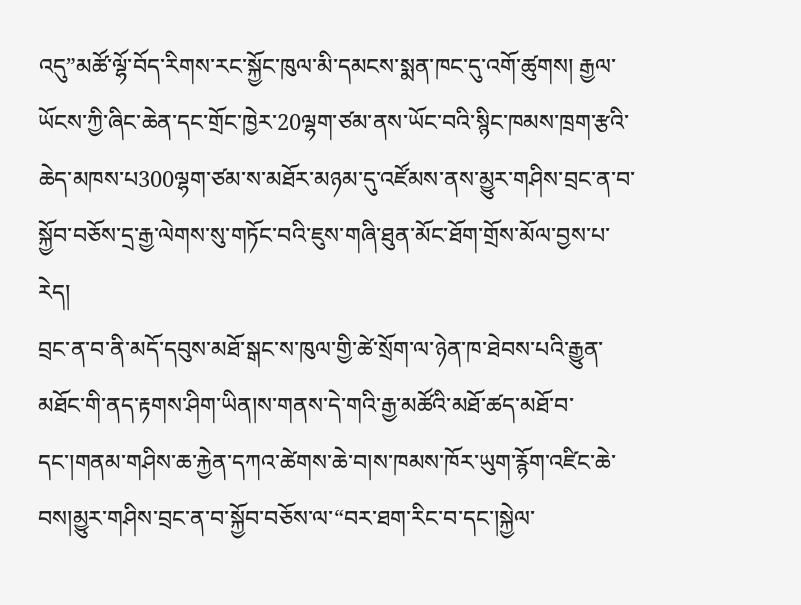འདུ”མཚོ་ལྷོ་བོད་རིགས་རང་སྐྱོང་ཁུལ་མི་དམངས་སྨན་ཁང་དུ་འགོ་ཚུགས། རྒྱལ་ཡོངས་ཀྱི་ཞིང་ཆེན་དང་གྲོང་ཁྱེར་20ལྷག་ཙམ་ནས་ཡོང་བའི་སྙིང་ཁམས་ཁྲག་རྩའི་ཆེད་མཁས་པ300ལྷག་ཙམ་ས་མཐོར་མཉམ་དུ་འཛོམས་ནས་མྱུར་གཤིས་བྲང་ན་བ་སྐྱོབ་བཅོས་དྲ་རྒྱ་ལེགས་སུ་གཏོང་བའི་ཇུས་གཞི་ཐུན་མོང་ཐོག་གྲོས་མོལ་བྱས་པ་རེད།
བྲང་ན་བ་ནི་མདོ་དབུས་མཐོ་སྒང་ས་ཁུལ་གྱི་ཚེ་སྲོག་ལ་ཉེན་ཁ་ཐེབས་པའི་རྒྱུན་མཐོང་གི་ནད་རྟགས་ཤིག་ཡིན།ས་གནས་དེ་གའི་རྒྱ་མཚོའི་མཐོ་ཚད་མཐོ་བ་དང་།གནམ་གཤིས་ཆ་རྐྱེན་དཀའ་ཚེགས་ཆེ་བ།ས་ཁམས་ཁོར་ཡུག་རྙོག་འཛིང་ཆེ་བས།མྱུར་གཤིས་བྲང་ན་བ་སྐྱོབ་བཅོས་ལ་“བར་ཐག་རིང་བ་དང་།སྐྱེལ་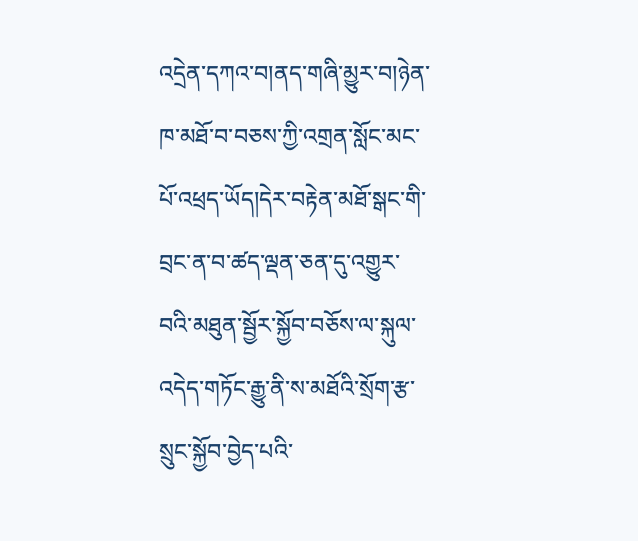འདྲེན་དཀའ་བ།ནད་གཞི་མྱུར་བ།ཉེན་ཁ་མཐོ་བ་བཅས་ཀྱི་འགྲན་སློང་མང་པོ་འཕྲད་ཡོད།དེར་བརྟེན་མཐོ་སྒང་གི་བྲང་ན་བ་ཚད་ལྡན་ཅན་དུ་འགྱུར་བའི་མཐུན་སྦྱོར་སྐྱོབ་བཅོས་ལ་སྐུལ་འདེད་གཏོང་རྒྱུ་ནི་ས་མཐོའི་སྲོག་རྩ་སྲུང་སྐྱོབ་བྱེད་པའི་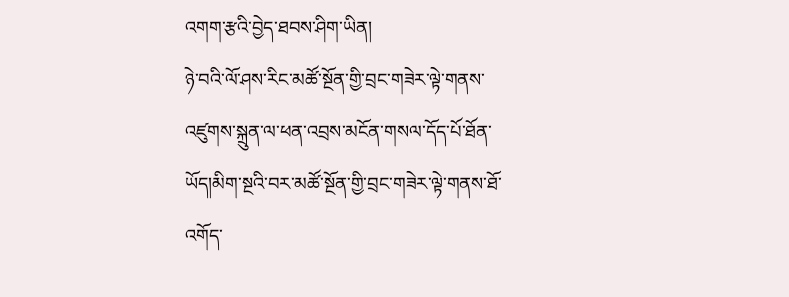འགག་རྩའི་བྱེད་ཐབས་ཤིག་ཡིན།
ཉེ་བའི་ལོ་ཤས་རིང་མཚོ་སྔོན་གྱི་བྲང་གཟེར་ལྟེ་གནས་འཛུགས་སྐྲུན་ལ་ཕན་འབྲས་མངོན་གསལ་དོད་པོ་ཐོན་ཡོད།མིག་སྔའི་བར་མཚོ་སྔོན་གྱི་བྲང་གཟེར་ལྟེ་གནས་ཐོ་འགོད་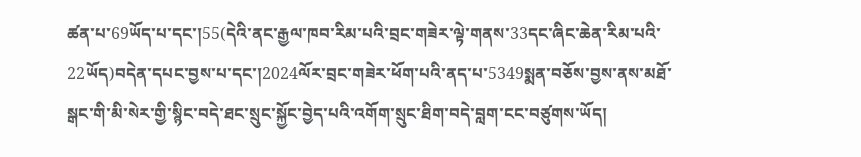ཚན་པ་69ཡོད་པ་དང་།55(དེའི་ནང་རྒྱལ་ཁབ་རིམ་པའི་བྲང་གཟེར་ལྟེ་གནས་33དང་ཞིང་ཆེན་རིམ་པའི་22ཡོད)བདེན་དཔང་བྱས་པ་དང་།2024ལོར་བྲང་གཟེར་ཕོག་པའི་ནད་པ་5349སྨན་བཅོས་བྱས་ནས་མཐོ་སྒང་གི་མི་སེར་གྱི་སྙིང་བདེ་ཐང་སྲུང་སྐྱོང་བྱེད་པའི་འགོག་སྲུང་ཐིག་བདེ་བླག་ངང་བཙུགས་ཡོད།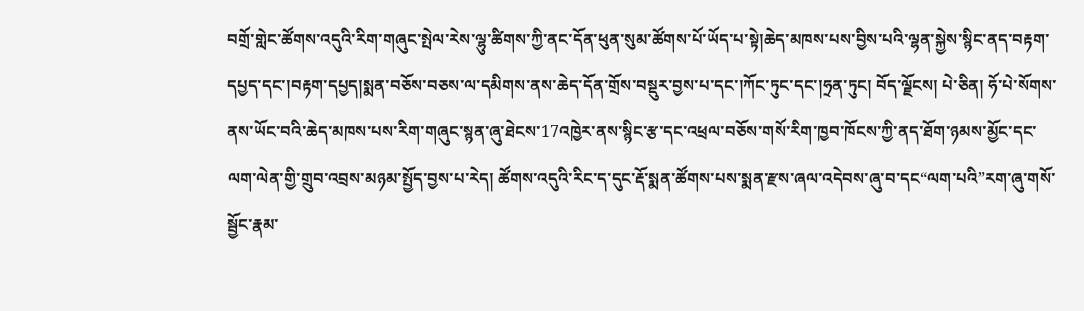བགྲོ་གླེང་ཚོགས་འདུའི་རིག་གཞུང་སྤེལ་རེས་ལྷུ་ཚིགས་ཀྱི་ནང་དོན་ཕུན་སུམ་ཚོགས་པོ་ཡོད་པ་སྟེ།ཆེད་མཁས་པས་བྱིས་པའི་ལྷན་སྐྱེས་སྙིང་ནད་བརྟག་དཔྱད་དང་།བརྟག་དཔྱད།སྨན་བཅོས་བཅས་ལ་དམིགས་ནས་ཆེད་དོན་གྲོས་བསྡུར་བྱས་པ་དང་།ཀོང་ཏུང་དང་།ཧྲན་ཏུང། བོད་ལྗོངས། པེ་ཅིན། ཧོ་པེ་སོགས་ནས་ཡོང་བའི་ཆེད་མཁས་པས་རིག་གཞུང་སྙན་ཞུ་ཐེངས་17འཁྱེར་ནས་སྙིང་རྩ་དང་འཕྲལ་བཅོས་གསོ་རིག་ཁྱབ་ཁོངས་ཀྱི་ནད་ཐོག་ཉམས་མྱོང་དང་ལག་ལེན་གྱི་གྲུབ་འབྲས་མཉམ་སྤྱོད་བྱས་པ་རེད། ཚོགས་འདུའི་རིང་ད་དུང་རྡོ་སྨན་ཚོགས་པས་སྨན་རྫས་ཞལ་འདེབས་ཞུ་བ་དང“ལག་པའི”རག་ཞུ་གསོ་སྦྱོང་རྣམ་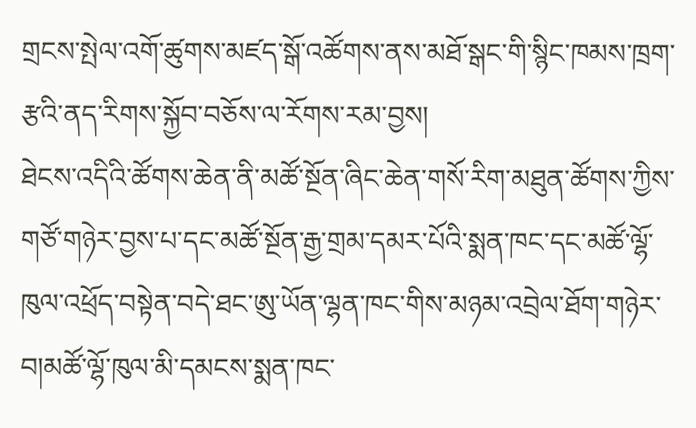གྲངས་སྤེལ་འགོ་ཚུགས་མཛད་སྒོ་འཚོགས་ནས་མཐོ་སྒང་གི་སྙིང་ཁམས་ཁྲག་རྩའི་ནད་རིགས་སྐྱོབ་བཅོས་ལ་རོགས་རམ་བྱས།
ཐེངས་འདིའི་ཚོགས་ཆེན་ནི་མཚོ་སྔོན་ཞིང་ཆེན་གསོ་རིག་མཐུན་ཚོགས་ཀྱིས་གཙོ་གཉེར་བྱས་པ་དང་མཚོ་སྔོན་རྒྱ་གྲམ་དམར་པོའི་སྨན་ཁང་དང་མཚོ་ལྷོ་ཁུལ་འཕྲོད་བསྟེན་བདེ་ཐང་ཨུ་ཡོན་ལྷན་ཁང་གིས་མཉམ་འབྲེལ་ཐོག་གཉེར་བ།མཚོ་ལྷོ་ཁུལ་མི་དམངས་སྨན་ཁང་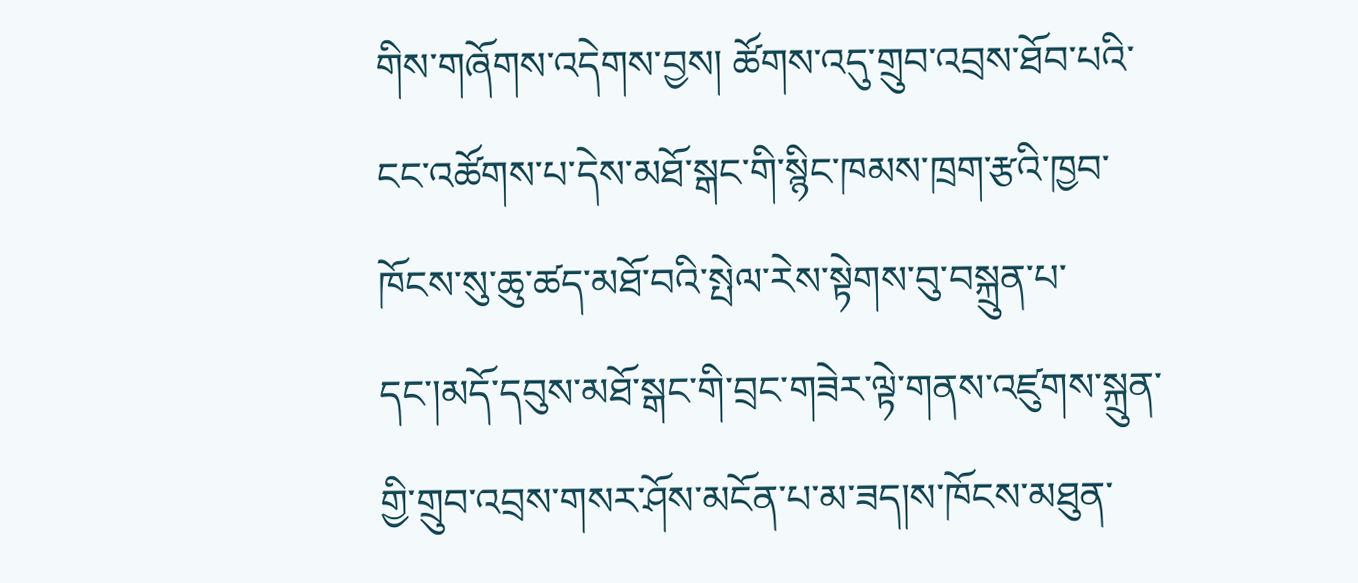གིས་གཞོགས་འདེགས་བྱས། ཚོགས་འདུ་གྲུབ་འབྲས་ཐོབ་པའི་ངང་འཚོགས་པ་དེས་མཐོ་སྒང་གི་སྙིང་ཁམས་ཁྲག་རྩའི་ཁྱབ་ཁོངས་སུ་ཆུ་ཚད་མཐོ་བའི་སྤེལ་རེས་སྟེགས་བུ་བསྐྲུན་པ་དང་།མདོ་དབུས་མཐོ་སྒང་གི་བྲང་གཟེར་ལྟེ་གནས་འཛུགས་སྐྲུན་གྱི་གྲུབ་འབྲས་གསར་ཤོས་མངོན་པ་མ་ཟད།ས་ཁོངས་མཐུན་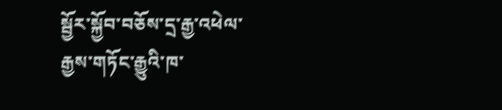སྦྱོར་སྐྱོབ་བཅོས་དྲ་རྒྱ་འཕེལ་རྒྱས་གཏོང་རྒྱུའི་ཁ་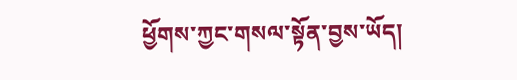ཕྱོགས་ཀྱང་གསལ་སྟོན་བྱས་ཡོད།